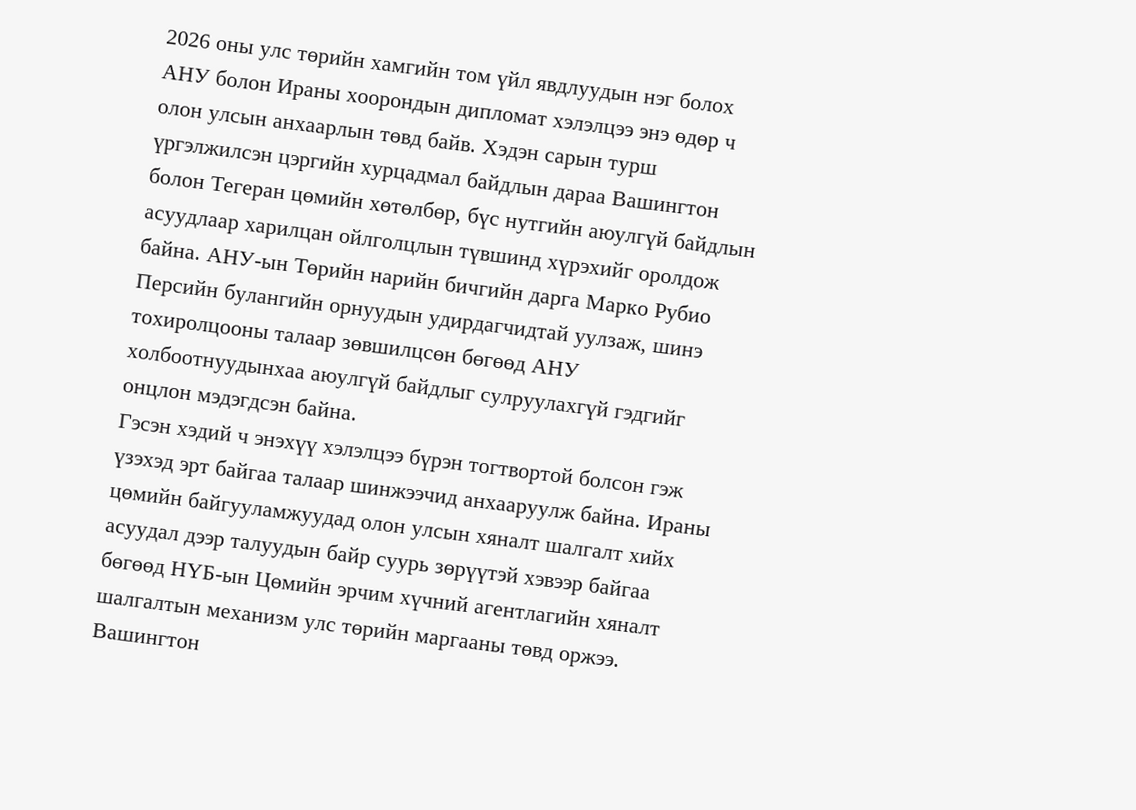2026 оны улс төрийн хамгийн том үйл явдлуудын нэг болох АНУ болон Ираны хоорондын дипломат хэлэлцээ энэ өдөр ч олон улсын анхаарлын төвд байв. Хэдэн сарын турш үргэлжилсэн цэргийн хурцадмал байдлын дараа Вашингтон болон Тегеран цөмийн хөтөлбөр, бүс нутгийн аюулгүй байдлын асуудлаар харилцан ойлголцлын түвшинд хүрэхийг оролдож байна. АНУ-ын Төрийн нарийн бичгийн дарга Марко Рубио Персийн булангийн орнуудын удирдагчидтай уулзаж, шинэ тохиролцооны талаар зөвшилцсөн бөгөөд АНУ холбоотнуудынхаа аюулгүй байдлыг сулруулахгүй гэдгийг онцлон мэдэгдсэн байна.
Гэсэн хэдий ч энэхүү хэлэлцээ бүрэн тогтвортой болсон гэж үзэхэд эрт байгаа талаар шинжээчид анхааруулж байна. Ираны цөмийн байгууламжуудад олон улсын хяналт шалгалт хийх асуудал дээр талуудын байр суурь зөрүүтэй хэвээр байгаа бөгөөд НҮБ-ын Цөмийн эрчим хүчний агентлагийн хяналт шалгалтын механизм улс төрийн маргааны төвд оржээ. Вашингтон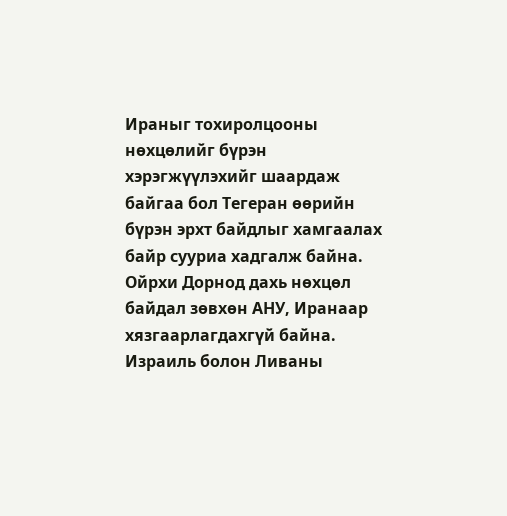Ираныг тохиролцооны нөхцөлийг бүрэн хэрэгжүүлэхийг шаардаж байгаа бол Тегеран өөрийн бүрэн эрхт байдлыг хамгаалах байр сууриа хадгалж байна.
Ойрхи Дорнод дахь нөхцөл байдал зөвхөн АНУ, Иранаар хязгаарлагдахгүй байна. Израиль болон Ливаны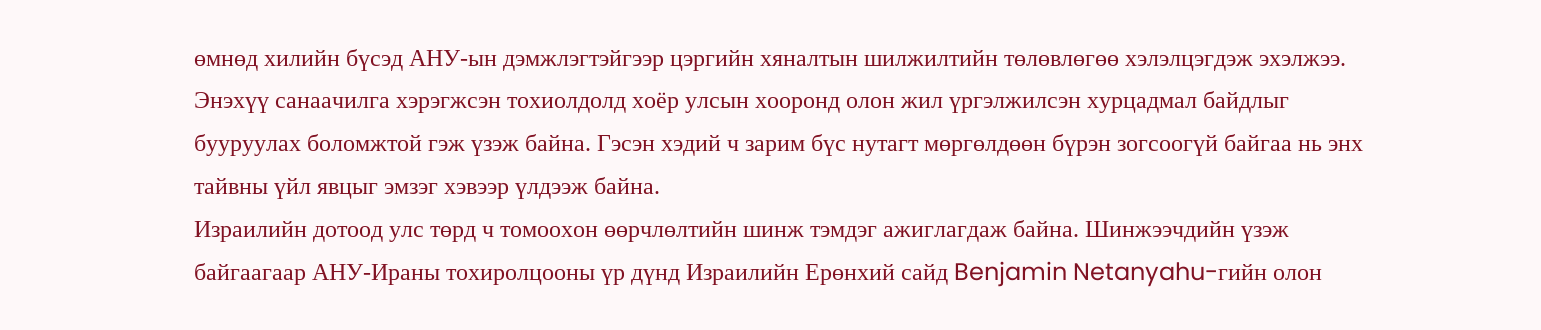өмнөд хилийн бүсэд АНУ-ын дэмжлэгтэйгээр цэргийн хяналтын шилжилтийн төлөвлөгөө хэлэлцэгдэж эхэлжээ. Энэхүү санаачилга хэрэгжсэн тохиолдолд хоёр улсын хооронд олон жил үргэлжилсэн хурцадмал байдлыг бууруулах боломжтой гэж үзэж байна. Гэсэн хэдий ч зарим бүс нутагт мөргөлдөөн бүрэн зогсоогүй байгаа нь энх тайвны үйл явцыг эмзэг хэвээр үлдээж байна.
Израилийн дотоод улс төрд ч томоохон өөрчлөлтийн шинж тэмдэг ажиглагдаж байна. Шинжээчдийн үзэж байгаагаар АНУ-Ираны тохиролцооны үр дүнд Израилийн Ерөнхий сайд Benjamin Netanyahu-гийн олон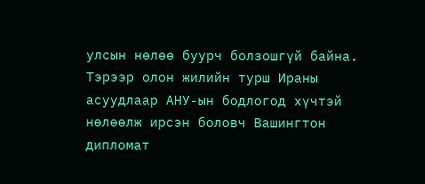улсын нөлөө буурч болзошгүй байна. Тэрээр олон жилийн турш Ираны асуудлаар АНУ-ын бодлогод хүчтэй нөлөөлж ирсэн боловч Вашингтон дипломат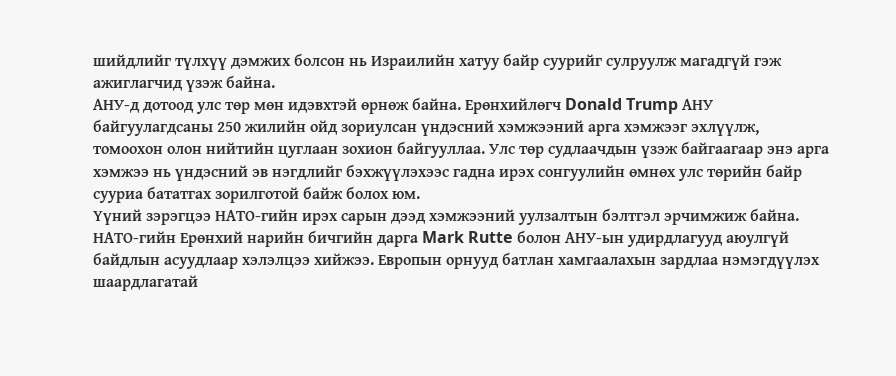шийдлийг түлхүү дэмжих болсон нь Израилийн хатуу байр суурийг сулруулж магадгүй гэж ажиглагчид үзэж байна.
АНУ-д дотоод улс төр мөн идэвхтэй өрнөж байна. Ерөнхийлөгч Donald Trump АНУ байгуулагдсаны 250 жилийн ойд зориулсан үндэсний хэмжээний арга хэмжээг эхлүүлж, томоохон олон нийтийн цуглаан зохион байгууллаа. Улс төр судлаачдын үзэж байгаагаар энэ арга хэмжээ нь үндэсний эв нэгдлийг бэхжүүлэхээс гадна ирэх сонгуулийн өмнөх улс төрийн байр сууриа бататгах зорилготой байж болох юм.
Үүний зэрэгцээ НАТО-гийн ирэх сарын дээд хэмжээний уулзалтын бэлтгэл эрчимжиж байна. НАТО-гийн Ерөнхий нарийн бичгийн дарга Mark Rutte болон АНУ-ын удирдлагууд аюулгүй байдлын асуудлаар хэлэлцээ хийжээ. Европын орнууд батлан хамгаалахын зардлаа нэмэгдүүлэх шаардлагатай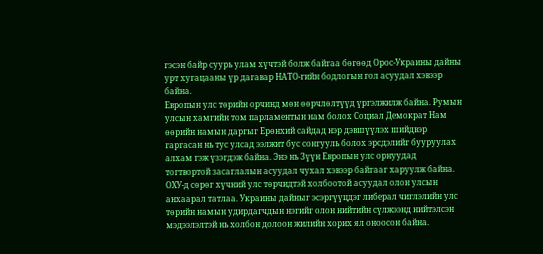гэсэн байр суурь улам хүчтэй болж байгаа бөгөөд Орос-Украины дайны урт хугацааны үр дагавар НАТО-гийн бодлогын гол асуудал хэвээр байна.
Европын улс төрийн орчинд мөн өөрчлөлтүүд үргэлжилж байна. Румын улсын хамгийн том парламентын нам болох Социал Демократ Нам өөрийн намын даргыг Ерөнхий сайдад нэр дэвшүүлэх шийдвэр гаргасан нь тус улсад ээлжит бус сонгууль болох эрсдэлийг бууруулах алхам гэж үзэгдэж байна. Энэ нь Зүүн Европын улс орнуудад тогтвортой засаглалын асуудал чухал хэвээр байгааг харуулж байна.
ОХУ-д сөрөг хүчний улс төрчидтэй холбоотой асуудал олон улсын анхаарал татлаа. Украины дайныг эсэргүүцдэг либерал чиглэлийн улс төрийн намын удирдагчдын нэгийг олон нийтийн сүлжээнд нийтэлсэн мэдээлэлтэй нь холбон долоон жилийн хорих ял оноосон байна.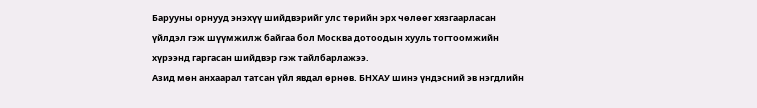Барууны орнууд энэхүү шийдвэрийг улс төрийн эрх чөлөөг хязгаарласан үйлдэл гэж шүүмжилж байгаа бол Москва дотоодын хууль тогтоомжийн хүрээнд гаргасан шийдвэр гэж тайлбарлажээ.
Азид мөн анхаарал татсан үйл явдал өрнөв. БНХАУ шинэ үндэсний эв нэгдлийн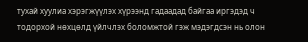тухай хуулиа хэрэгжүүлэх хүрээнд гадаадад байгаа иргэдэд ч тодорхой нөхцөлд үйлчлэх боломжтой гэж мэдэгдсэн нь олон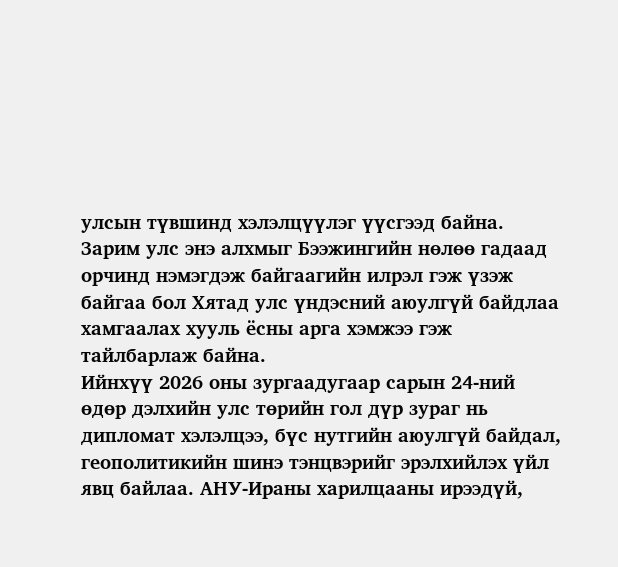улсын түвшинд хэлэлцүүлэг үүсгээд байна. Зарим улс энэ алхмыг Бээжингийн нөлөө гадаад орчинд нэмэгдэж байгаагийн илрэл гэж үзэж байгаа бол Хятад улс үндэсний аюулгүй байдлаа хамгаалах хууль ёсны арга хэмжээ гэж тайлбарлаж байна.
Ийнхүү 2026 оны зургаадугаар сарын 24-ний өдөр дэлхийн улс төрийн гол дүр зураг нь дипломат хэлэлцээ, бүс нутгийн аюулгүй байдал, геополитикийн шинэ тэнцвэрийг эрэлхийлэх үйл явц байлаа. АНУ-Ираны харилцааны ирээдүй,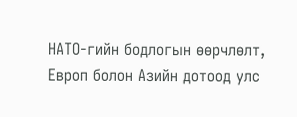НАТО-гийн бодлогын өөрчлөлт, Европ болон Азийн дотоод улс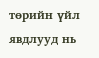төрийн үйл явдлууд нь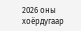2026 оны хоёрдугаар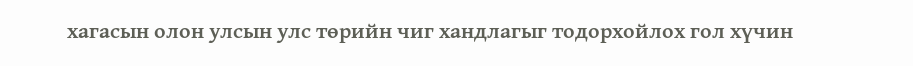хагасын олон улсын улс төрийн чиг хандлагыг тодорхойлох гол хүчин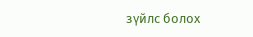зүйлс болох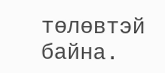төлөвтэй байна.